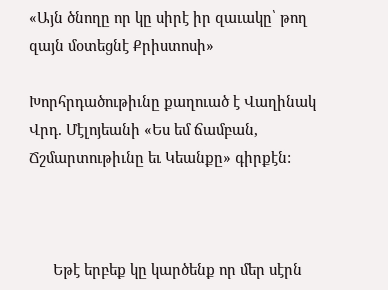«Այն ծնողը որ կը սիրէ իր զաւակը՝ թող զայն մօտեցնէ Քրիստոսի»

Խորհրդածութիւնը քաղուած է Վաղինակ Վրդ. Մէլոյեանի «Ես եմ ճամբան, Ճշմարտութիւնը եւ Կեանքը» գիրքէն:



      Եթէ երբեք կը կարծենք որ մեր սէրն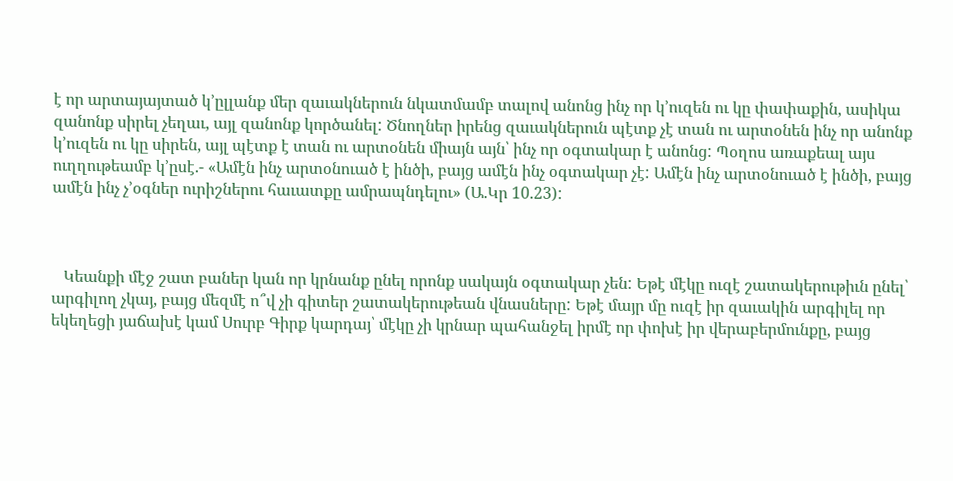է որ արտայայտած կ’ըլլանք մեր զաւակներուն նկատմամբ տալով անոնց ինչ որ կ’ուզեն ու կը փափաքին, ասիկա զանոնք սիրել չեղաւ, այլ զանոնք կործանել: Ծնողներ իրենց զաւակներուն պէտք չէ տան ու արտօնեն ինչ որ անոնք կ’ուզեն ու կը սիրեն, այլ պէտք է տան ու արտօնեն միայն այն՝ ինչ որ օգտակար է անոնց: Պօղոս առաքեալ այս ուղղութեամբ կ’ըսէ.- «Ամէն ինչ արտօնուած է ինծի, բայց ամէն ինչ օգտակար չէ: Ամէն ինչ արտօնուած է ինծի, բայց ամէն ինչ չ’օգներ ուրիշներու հաւատքը ամրապնդելու» (Ա.Կր 10.23):



   Կեանքի մէջ շատ բաներ կան որ կրնանք ընել որոնք սակայն օգտակար չեն: Եթէ մէկը ուզէ շատակերութիւն ընել՝ արգիլող չկայ, բայց մեզմէ ո՞վ չի գիտեր շատակերութեան վնասները: Եթէ մայր մը ուզէ իր զաւակին արգիլել որ եկեղեցի յաճախէ կամ Սուրբ Գիրք կարդայ՝ մէկը չի կրնար պահանջել իրմէ որ փոխէ իր վերաբերմունքը, բայց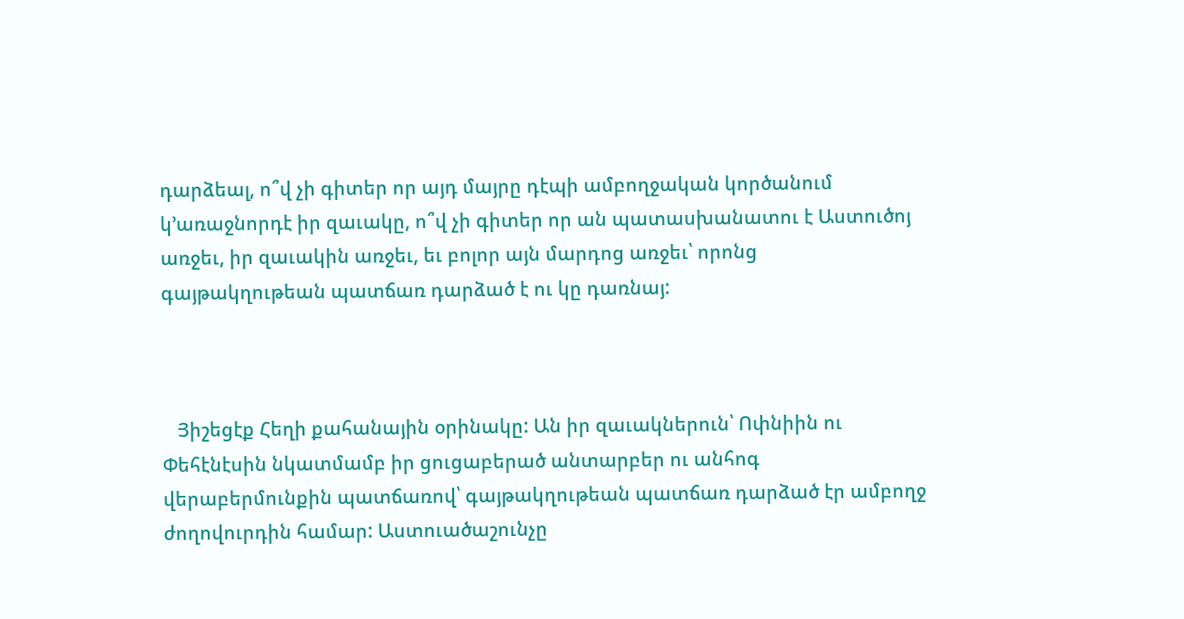դարձեալ, ո՞վ չի գիտեր որ այդ մայրը դէպի ամբողջական կործանում կ’առաջնորդէ իր զաւակը, ո՞վ չի գիտեր որ ան պատասխանատու է Աստուծոյ առջեւ, իր զաւակին առջեւ, եւ բոլոր այն մարդոց առջեւ՝ որոնց գայթակղութեան պատճառ դարձած է ու կը դառնայ:



   Յիշեցէք Հեղի քահանային օրինակը: Ան իր զաւակներուն՝ Ոփնիին ու Փեհէնէսին նկատմամբ իր ցուցաբերած անտարբեր ու անհոգ վերաբերմունքին պատճառով՝ գայթակղութեան պատճառ դարձած էր ամբողջ ժողովուրդին համար: Աստուածաշունչը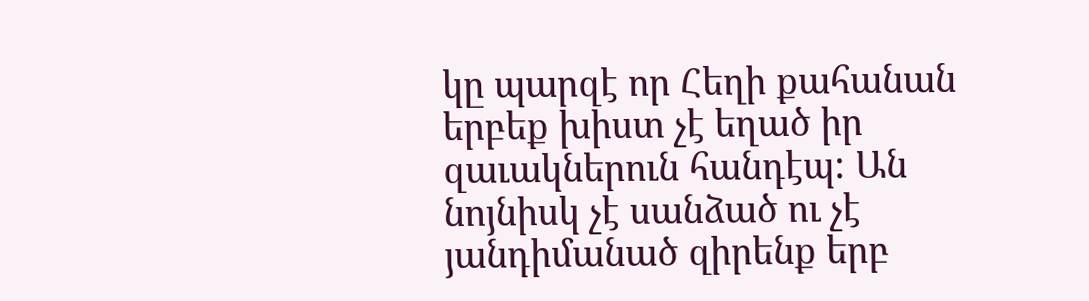կը պարզէ որ Հեղի քահանան երբեք խիստ չէ եղած իր զաւակներուն հանդէպ: Ան նոյնիսկ չէ սանձած ու չէ յանդիմանած զիրենք երբ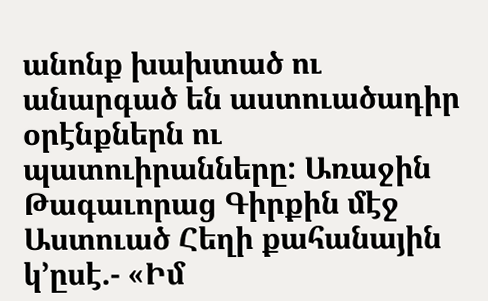անոնք խախտած ու անարգած են աստուածադիր օրէնքներն ու պատուիրանները: Առաջին Թագաւորաց Գիրքին մէջ Աստուած Հեղի քահանային կ’ըսէ.- «Իմ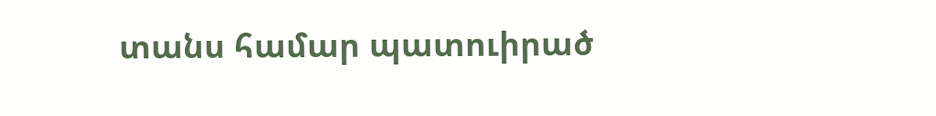տանս համար պատուիրած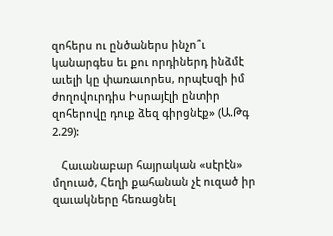զոհերս ու ընծաներս ինչո՞ւ կանարգես եւ քու որդիներդ ինձմէ աւելի կը փառաւորես, որպէսզի իմ ժողովուրդիս Իսրայէլի ընտիր զոհերովը դուք ձեզ գիրցնէք» (Ա.Թգ 2.29):

   Հաւանաբար հայրական «սէրէն» մղուած, Հեղի քահանան չէ ուզած իր զաւակները հեռացնել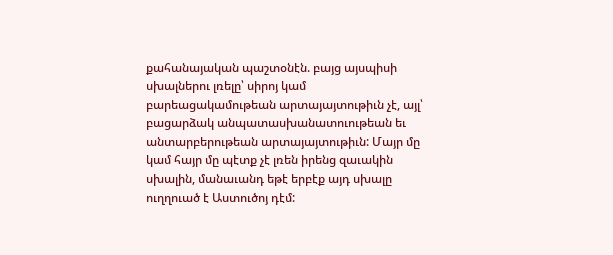քահանայական պաշտօնէն. բայց այսպիսի սխալներու լռելը՝ սիրոյ կամ բարեացակամութեան արտայայտութիւն չէ, այլ՝ բացարձակ անպատասխանատուութեան եւ անտարբերութեան արտայայտութիւն: Մայր մը կամ հայր մը պէտք չէ լռեն իրենց զաւակին սխալին, մանաւանդ եթէ երբէք այդ սխալը ուղղուած է Աստուծոյ դէմ: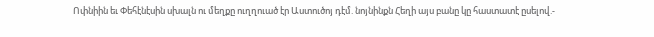Ոփնիին եւ Փեհէնէսին սխալն ու մեղքը ուղղուած էր Աստուծոյ դէմ. նոյնինքն Հեղի այս բանը կը հաստատէ ըսելով.-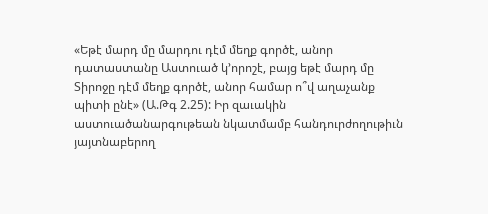«Եթէ մարդ մը մարդու դէմ մեղք գործէ, անոր դատաստանը Աստուած կ’որոշէ, բայց եթէ մարդ մը Տիրոջը դէմ մեղք գործէ, անոր համար ո՞վ աղաչանք պիտի ընէ» (Ա.Թգ 2.25): Իր զաւակին աստուածանարգութեան նկատմամբ հանդուրժողութիւն յայտնաբերող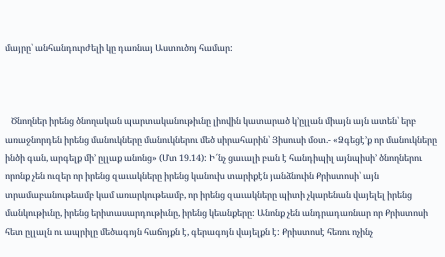մայրը՝ անհանդուրժելի կը դառնայ Աստուծոյ համար:



   Ծնողներ իրենց ծնողական պարտականութիւնը լիովին կատարած կ’ըլլան միայն այն ատեն՝ երբ առաջնորդեն իրենց մանուկները մանուկներու մեծ սիրահարին՝ Յիսուսի մօտ.- «Ձգեցէ’ք որ մանուկները ինծի գան, արգելք մի’ ըլլաք անոնց» (Մտ 19.14): Ի՜նչ ցաւալի բան է հանդիպիլ այնպիսի’ ծնողներու որոնք չեն ուզեր որ իրենց զաւակները իրենց կանուխ տարիքէն յանձնուին Քրիստոսի՝ այն տրամաբանութեամբ կամ առարկութեամբ, որ իրենց զաւակները պիտի չկարենան վայելել իրենց մանկութիւնը, իրենց երիտասարդութիւնը, իրենց կեանքերը: Անոնք չեն անդրադառնար որ Քրիստոսի հետ ըլլալն ու ապրիլը մեծագոյն հաճոյքն է, գերագոյն վայելքն է: Քրիստոսէ հեռու ոչինչ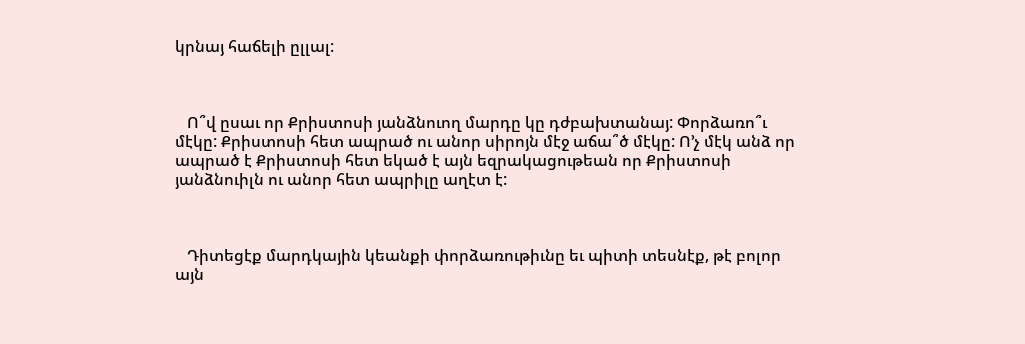կրնայ հաճելի ըլլալ:



   Ո՞վ ըսաւ որ Քրիստոսի յանձնուող մարդը կը դժբախտանայ: Փորձառո՞ւ մէկը: Քրիստոսի հետ ապրած ու անոր սիրոյն մէջ աճա՞ծ մէկը: Ո’չ մէկ անձ որ ապրած է Քրիստոսի հետ եկած է այն եզրակացութեան որ Քրիստոսի յանձնուիլն ու անոր հետ ապրիլը աղէտ է:



   Դիտեցէք մարդկային կեանքի փորձառութիւնը եւ պիտի տեսնէք, թէ բոլոր այն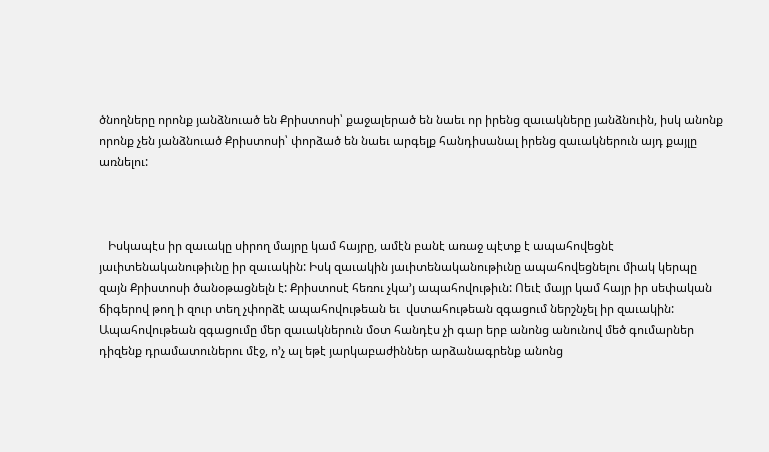ծնողները որոնք յանձնուած են Քրիստոսի՝ քաջալերած են նաեւ որ իրենց զաւակները յանձնուին, իսկ անոնք որոնք չեն յանձնուած Քրիստոսի՝ փորձած են նաեւ արգելք հանդիսանալ իրենց զաւակներուն այդ քայլը առնելու:



   Իսկապէս իր զաւակը սիրող մայրը կամ հայրը, ամէն բանէ առաջ պէտք է ապահովեցնէ յաւիտենականութիւնը իր զաւակին: Իսկ զաւակին յաւիտենականութիւնը ապահովեցնելու միակ կերպը զայն Քրիստոսի ծանօթացնելն է: Քրիստոսէ հեռու չկա’յ ապահովութիւն: Ոեւէ մայր կամ հայր իր սեփական ճիգերով թող ի զուր տեղ չփորձէ ապահովութեան եւ  վստահութեան զգացում ներշնչել իր զաւակին: Ապահովութեան զգացումը մեր զաւակներուն մօտ հանդէս չի գար երբ անոնց անունով մեծ գումարներ դիզենք դրամատուներու մէջ, ո’չ ալ եթէ յարկաբաժիններ արձանագրենք անոնց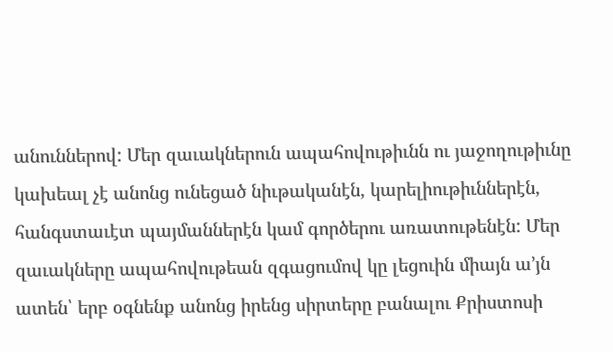անուններով: Մեր զաւակներուն ապահովութիւնն ու յաջողութիւնը կախեալ չէ անոնց ունեցած նիւթականէն, կարելիութիւններէն, հանգստաւէտ պայմաններէն կամ գործերու առատութենէն: Մեր զաւակները ապահովութեան զգացումով կը լեցուին միայն ա’յն ատեն՝ երբ օգնենք անոնց իրենց սիրտերը բանալու Քրիստոսի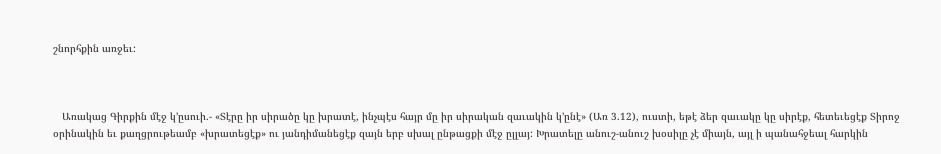շնորհքին առջեւ:



   Առակաց Գիրքին մէջ կ’ըսուի.- «Տէրը իր սիրածը կը խրատէ, ինչպէս հայր մը իր սիրական զաւակին կ’ընէ» (Առ 3.12), ուստի, եթէ ձեր զաւակը կը սիրէք, հետեւեցէք Տիրոջ օրինակին եւ քաղցրութեամբ «խրատեցէք» ու յանդիմանեցէք զայն երբ սխալ ընթացքի մէջ ըլլայ: Խրատելը անուշ-անուշ խօսիլը չէ միայն, այլ ի պանահջեալ հարկին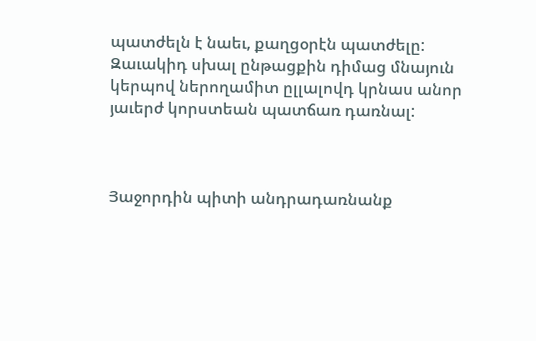պատժելն է նաեւ, քաղցօրէն պատժելը: Զաւակիդ սխալ ընթացքին դիմաց մնայուն կերպով ներողամիտ ըլլալովդ կրնաս անոր յաւերժ կորստեան պատճառ դառնալ:



Յաջորդին պիտի անդրադառնանք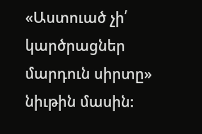«Աստուած չի՛ կարծրացներ մարդուն սիրտը» նիւթին մասին: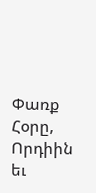Փառք Հօրը, Որդիին եւ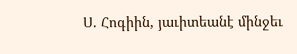Ս. Հոգիին, յաւիտեանէ մինջեւ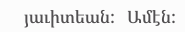յաւիտեան:   Ամէն: